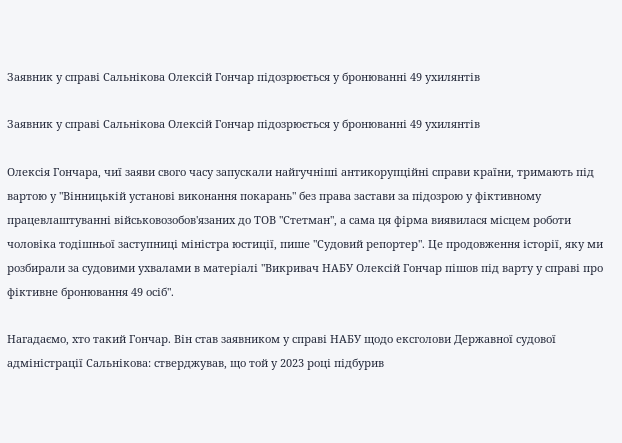Заявник у справі Сальнікова Олексій Гончар підозрюється у бронюванні 49 ухилянтів

Заявник у справі Сальнікова Олексій Гончар підозрюється у бронюванні 49 ухилянтів

Олексія Гончара, чиї заяви свого часу запускали найгучніші антикорупційні справи країни, тримають під вартою у "Вінницькій установі виконання покарань" без права застави за підозрою у фіктивному працевлаштуванні військовозобов'язаних до ТОВ "Стетман", а сама ця фірма виявилася місцем роботи чоловіка тодішньої заступниці міністра юстиції, пише "Судовий репортер". Це продовження історії, яку ми розбирали за судовими ухвалами в матеріалі "Викривач НАБУ Олексій Гончар пішов під варту у справі про фіктивне бронювання 49 осіб".

Нагадаємо, хто такий Гончар. Він став заявником у справі НАБУ щодо ексголови Державної судової адміністрації Сальнікова: стверджував, що той у 2023 році підбурив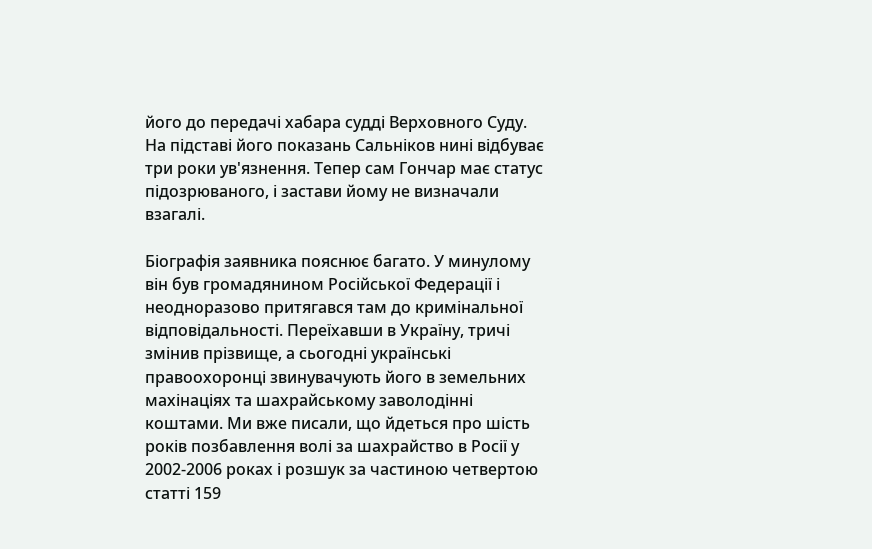його до передачі хабара судді Верховного Суду. На підставі його показань Сальніков нині відбуває три роки ув'язнення. Тепер сам Гончар має статус підозрюваного, і застави йому не визначали взагалі.

Біографія заявника пояснює багато. У минулому він був громадянином Російської Федерації і неодноразово притягався там до кримінальної відповідальності. Переїхавши в Україну, тричі змінив прізвище, а сьогодні українські правоохоронці звинувачують його в земельних махінаціях та шахрайському заволодінні коштами. Ми вже писали, що йдеться про шість років позбавлення волі за шахрайство в Росії у 2002-2006 роках і розшук за частиною четвертою статті 159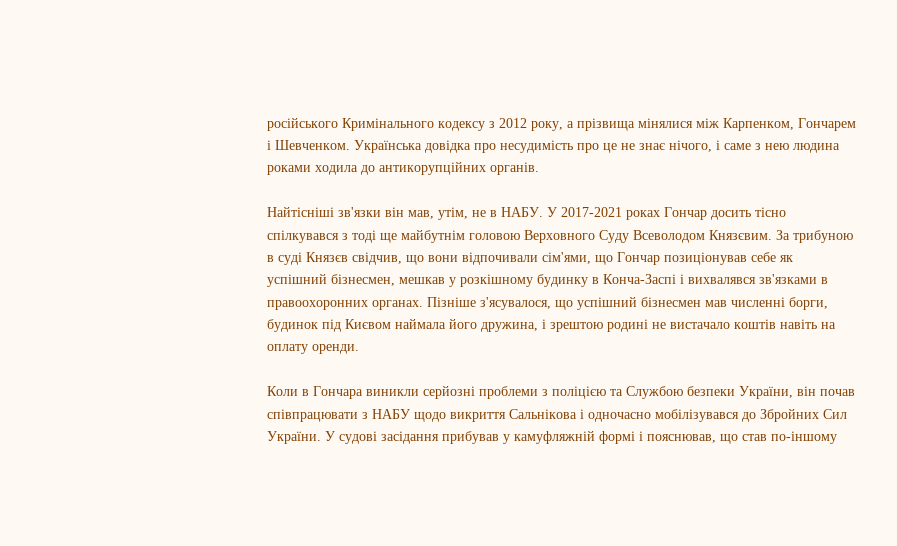російського Кримінального кодексу з 2012 року, а прізвища мінялися між Карпенком, Гончарем і Шевченком. Українська довідка про несудимість про це не знає нічого, і саме з нею людина роками ходила до антикорупційних органів.

Найтісніші зв'язки він мав, утім, не в НАБУ. У 2017-2021 роках Гончар досить тісно спілкувався з тоді ще майбутнім головою Верховного Суду Всеволодом Князєвим. За трибуною в суді Князєв свідчив, що вони відпочивали сім'ями, що Гончар позиціонував себе як успішний бізнесмен, мешкав у розкішному будинку в Конча-Заспі і вихвалявся зв'язками в правоохоронних органах. Пізніше з'ясувалося, що успішний бізнесмен мав численні борги, будинок під Києвом наймала його дружина, і зрештою родині не вистачало коштів навіть на оплату оренди.

Коли в Гончара виникли серйозні проблеми з поліцією та Службою безпеки України, він почав співпрацювати з НАБУ щодо викриття Сальнікова і одночасно мобілізувався до Збройних Сил України. У судові засідання прибував у камуфляжній формі і пояснював, що став по-іншому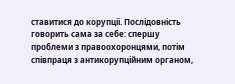ставитися до корупції. Послідовність говорить сама за себе: спершу проблеми з правоохоронцями, потім співпраця з антикорупційним органом,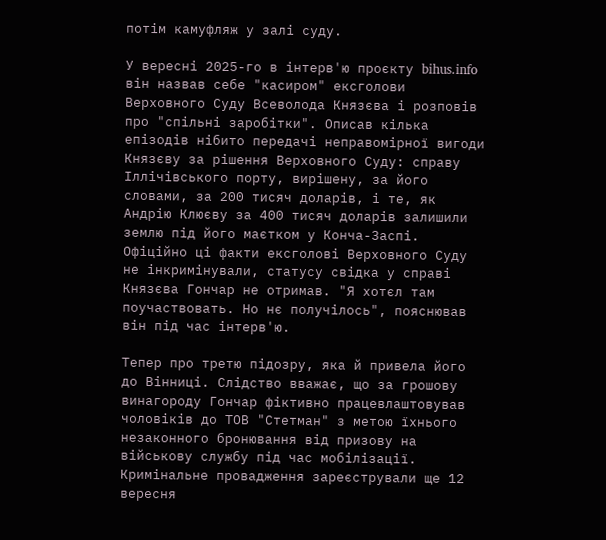потім камуфляж у залі суду.

У вересні 2025-го в інтерв'ю проєкту bihus.info він назвав себе "касиром" ексголови Верховного Суду Всеволода Князєва і розповів про "спільні заробітки". Описав кілька епізодів нібито передачі неправомірної вигоди Князєву за рішення Верховного Суду: справу Іллічівського порту, вирішену, за його словами, за 200 тисяч доларів, і те, як Андрію Клюєву за 400 тисяч доларів залишили землю під його маєтком у Конча-Заспі. Офіційно ці факти ексголові Верховного Суду не інкримінували, статусу свідка у справі Князєва Гончар не отримав. "Я хотєл там поучаствовать. Но нє получілось", пояснював він під час інтерв'ю.

Тепер про третю підозру, яка й привела його до Вінниці. Слідство вважає, що за грошову винагороду Гончар фіктивно працевлаштовував чоловіків до ТОВ "Стетман" з метою їхнього незаконного бронювання від призову на військову службу під час мобілізації. Кримінальне провадження зареєстрували ще 12 вересня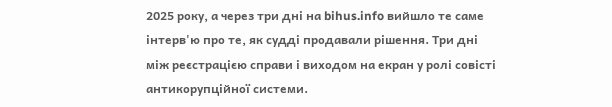2025 року, а через три дні на bihus.info вийшло те саме інтерв'ю про те, як судді продавали рішення. Три дні між реєстрацією справи і виходом на екран у ролі совісті антикорупційної системи.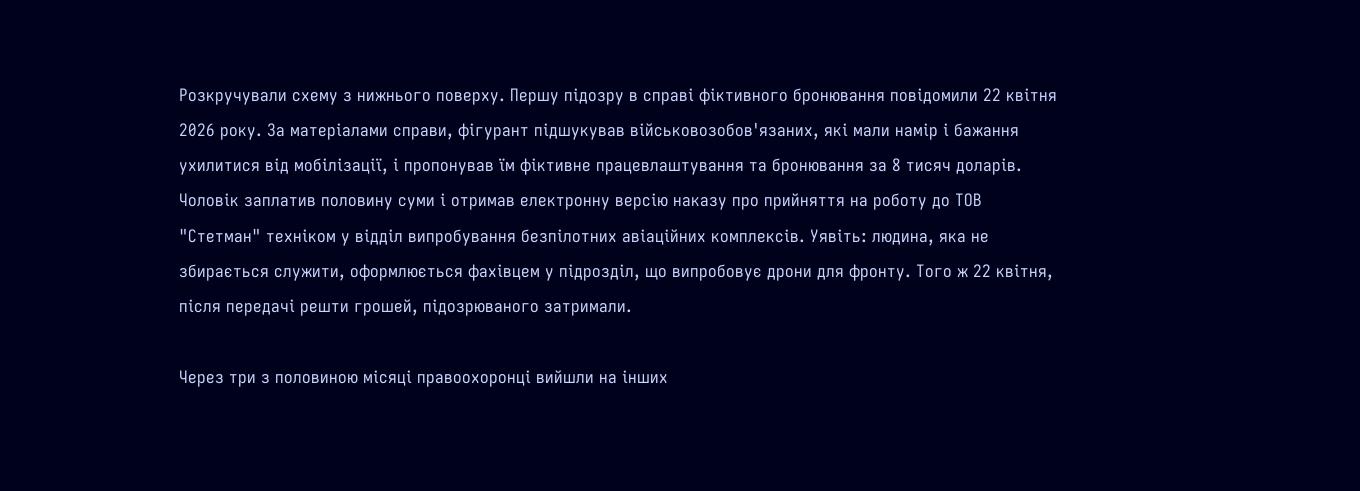Розкручували схему з нижнього поверху. Першу підозру в справі фіктивного бронювання повідомили 22 квітня 2026 року. За матеріалами справи, фігурант підшукував військовозобов'язаних, які мали намір і бажання ухилитися від мобілізації, і пропонував їм фіктивне працевлаштування та бронювання за 8 тисяч доларів. Чоловік заплатив половину суми і отримав електронну версію наказу про прийняття на роботу до ТОВ "Стетман" техніком у відділ випробування безпілотних авіаційних комплексів. Уявіть: людина, яка не збирається служити, оформлюється фахівцем у підрозділ, що випробовує дрони для фронту. Того ж 22 квітня, після передачі решти грошей, підозрюваного затримали.

Через три з половиною місяці правоохоронці вийшли на інших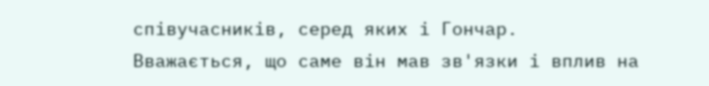співучасників, серед яких і Гончар. Вважається, що саме він мав зв'язки і вплив на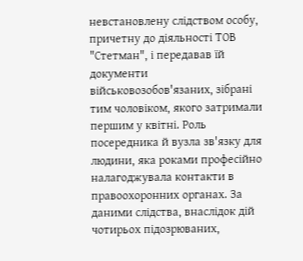невстановлену слідством особу, причетну до діяльності ТОВ "Стетман", і передавав їй документи військовозобов'язаних, зібрані тим чоловіком, якого затримали першим у квітні. Роль посередника й вузла зв'язку для людини, яка роками професійно налагоджувала контакти в правоохоронних органах. За даними слідства, внаслідок дій чотирьох підозрюваних,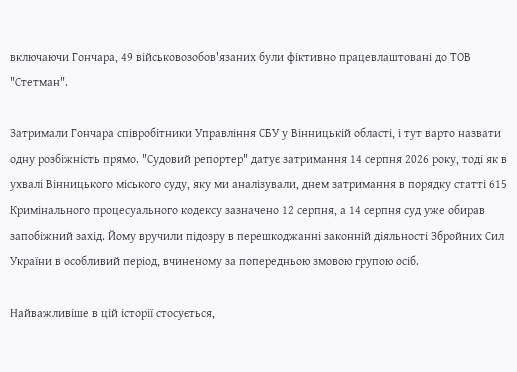включаючи Гончара, 49 військовозобов'язаних були фіктивно працевлаштовані до ТОВ "Стетман".

Затримали Гончара співробітники Управління СБУ у Вінницькій області, і тут варто назвати одну розбіжність прямо. "Судовий репортер" датує затримання 14 серпня 2026 року, тоді як в ухвалі Вінницького міського суду, яку ми аналізували, днем затримання в порядку статті 615 Кримінального процесуального кодексу зазначено 12 серпня, а 14 серпня суд уже обирав запобіжний захід. Йому вручили підозру в перешкоджанні законній діяльності Збройних Сил України в особливий період, вчиненому за попередньою змовою групою осіб.

Найважливіше в цій історії стосується,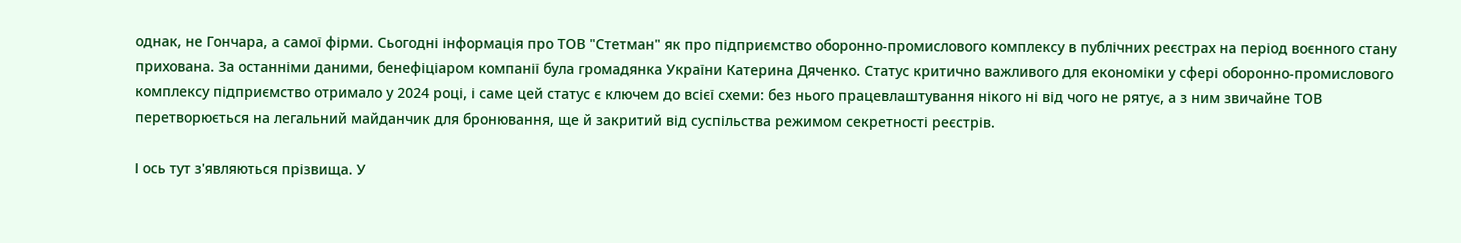однак, не Гончара, а самої фірми. Сьогодні інформація про ТОВ "Стетман" як про підприємство оборонно-промислового комплексу в публічних реєстрах на період воєнного стану прихована. За останніми даними, бенефіціаром компанії була громадянка України Катерина Дяченко. Статус критично важливого для економіки у сфері оборонно-промислового комплексу підприємство отримало у 2024 році, і саме цей статус є ключем до всієї схеми: без нього працевлаштування нікого ні від чого не рятує, а з ним звичайне ТОВ перетворюється на легальний майданчик для бронювання, ще й закритий від суспільства режимом секретності реєстрів.

І ось тут з'являються прізвища. У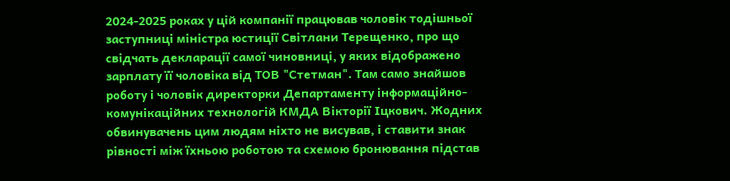2024-2025 роках у цій компанії працював чоловік тодішньої заступниці міністра юстиції Світлани Терещенко, про що свідчать декларації самої чиновниці, у яких відображено зарплату її чоловіка від ТОВ "Стетман". Там само знайшов роботу і чоловік директорки Департаменту інформаційно-комунікаційних технологій КМДА Вікторії Іцкович. Жодних обвинувачень цим людям ніхто не висував, і ставити знак рівності між їхньою роботою та схемою бронювання підстав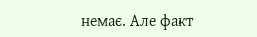немає. Але факт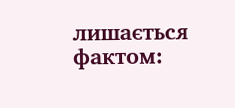лишається фактом: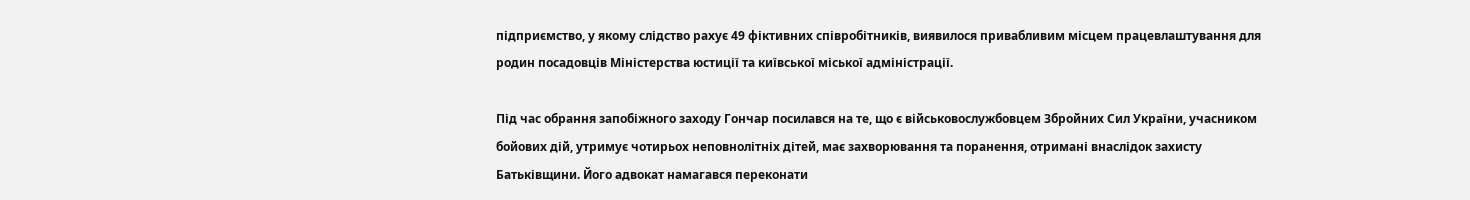підприємство, у якому слідство рахує 49 фіктивних співробітників, виявилося привабливим місцем працевлаштування для родин посадовців Міністерства юстиції та київської міської адміністрації.

Під час обрання запобіжного заходу Гончар посилався на те, що є військовослужбовцем Збройних Сил України, учасником бойових дій, утримує чотирьох неповнолітніх дітей, має захворювання та поранення, отримані внаслідок захисту Батьківщини. Його адвокат намагався переконати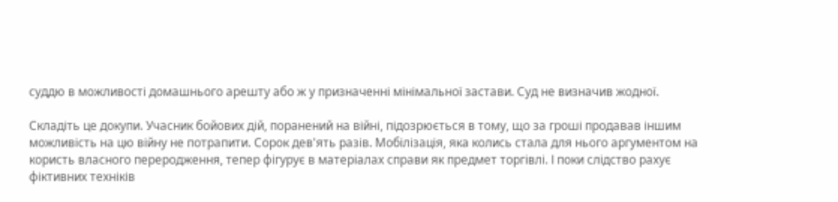суддю в можливості домашнього арешту або ж у призначенні мінімальної застави. Суд не визначив жодної.

Складіть це докупи. Учасник бойових дій, поранений на війні, підозрюється в тому, що за гроші продавав іншим можливість на цю війну не потрапити. Сорок дев'ять разів. Мобілізація, яка колись стала для нього аргументом на користь власного переродження, тепер фігурує в матеріалах справи як предмет торгівлі. І поки слідство рахує фіктивних техніків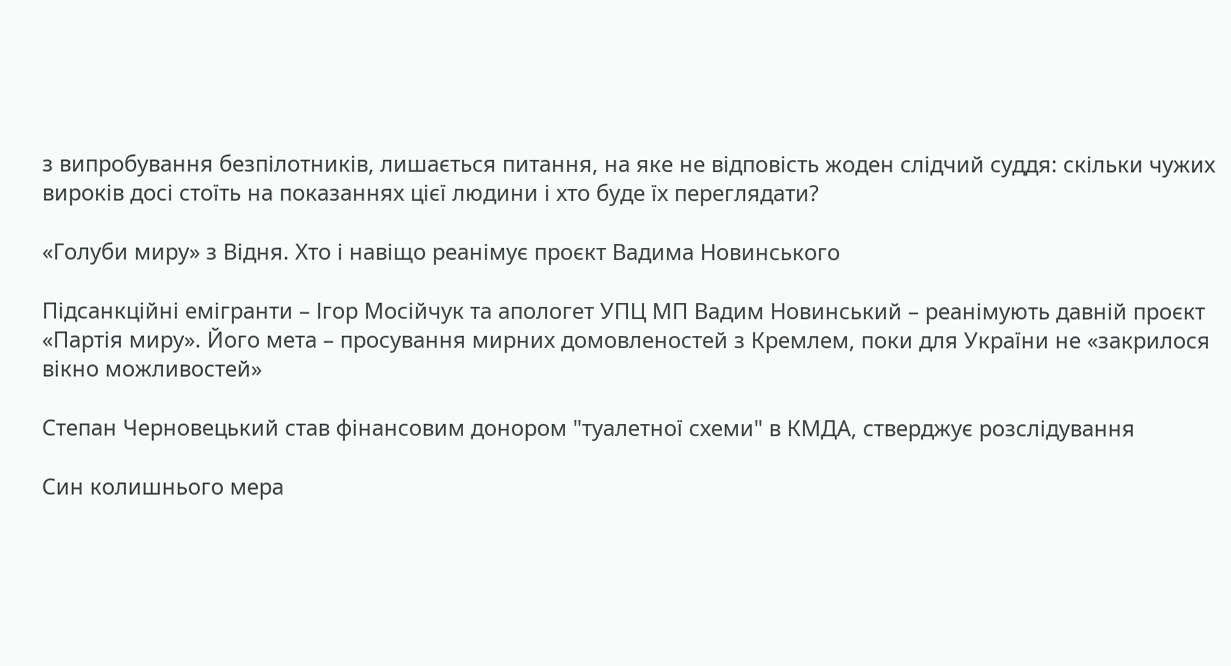з випробування безпілотників, лишається питання, на яке не відповість жоден слідчий суддя: скільки чужих вироків досі стоїть на показаннях цієї людини і хто буде їх переглядати?

«Голуби миру» з Відня. Хто і навіщо реанімує проєкт Вадима Новинського

Підсанкційні емігранти – Ігор Мосійчук та апологет УПЦ МП Вадим Новинський – реанімують давній проєкт «Партія миру». Його мета – просування мирних домовленостей з Кремлем, поки для України не «закрилося вікно можливостей»

Степан Черновецький став фінансовим донором "туалетної схеми" в КМДА, стверджує розслідування

Син колишнього мера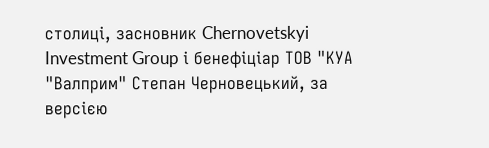столиці, засновник Chernovetskyi Investment Group і бенефіціар ТОВ "КУА "Валприм" Степан Черновецький, за версією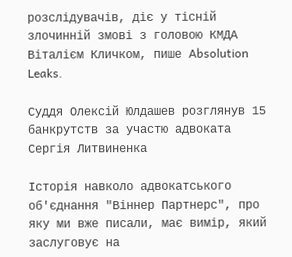розслідувачів, діє у тісній злочинній змові з головою КМДА Віталієм Кличком, пише Absolution Leaks.

Суддя Олексій Юлдашев розглянув 15 банкрутств за участю адвоката Сергія Литвиненка

Історія навколо адвокатського об'єднання "Віннер Партнерс", про яку ми вже писали, має вимір, який заслуговує на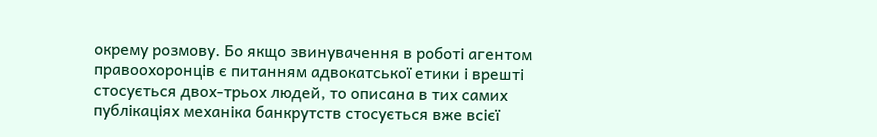окрему розмову. Бо якщо звинувачення в роботі агентом правоохоронців є питанням адвокатської етики і врешті стосується двох-трьох людей, то описана в тих самих публікаціях механіка банкрутств стосується вже всієї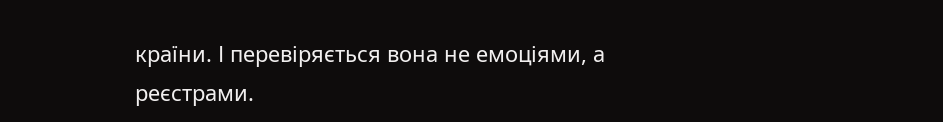країни. І перевіряється вона не емоціями, а реєстрами.